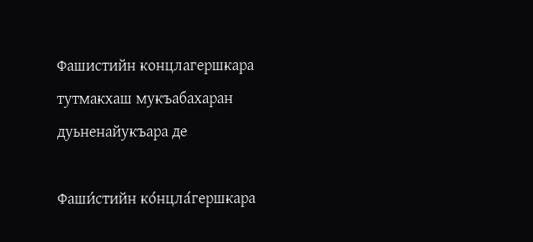Фашистийн концлагершкара тутмакхаш мукъабахаран дуьненайукъара де

Фаши́стийн ко́нцла́гершкара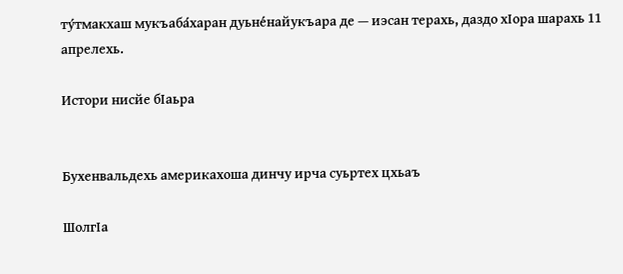ту́тмакхаш мукъаба́харан дуьне́найукъара де — иэсан терахь, даздо хӀора шарахь 11 апрелехь.

Истори нисйе бӀаьра


Бухенвальдехь америкахоша динчу ирча суьртех цхьаъ

ШолгӀа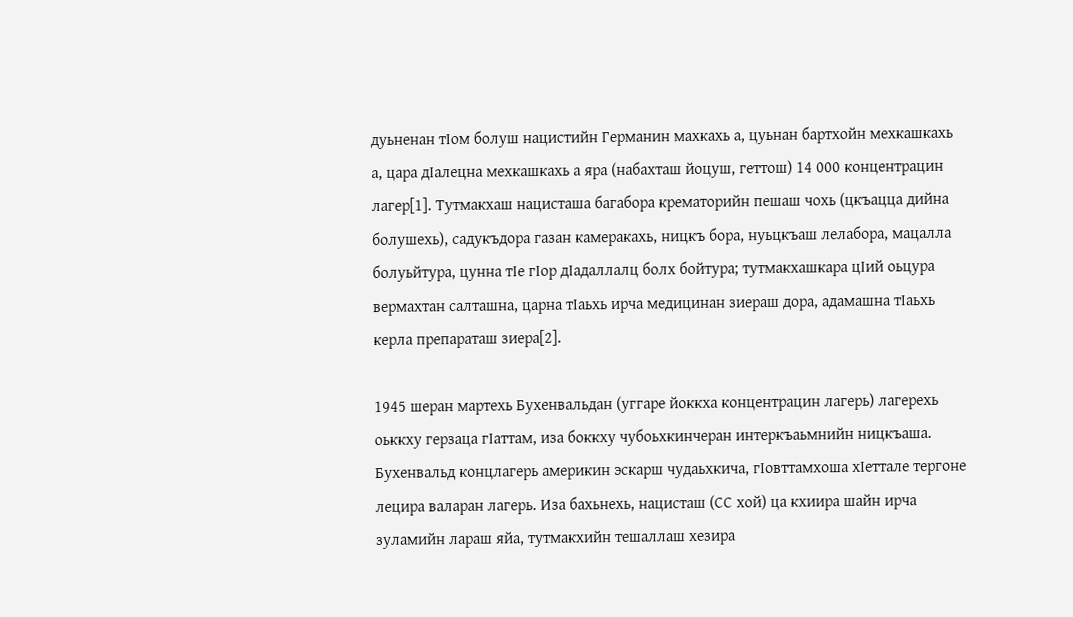дуьненан тӀом болуш нацистийн Германин махкахь а, цуьнан бартхойн мехкашкахь а, цара дӀалецна мехкашкахь а яра (набахташ йоцуш, геттош) 14 000 концентрацин лагер[1]. Тутмакхаш нацисташа багабора крематорийн пешаш чохь (цкъацца дийна болушехь), садукъдора газан камеракахь, ницкъ бора, нуьцкъаш лелабора, мацалла болуьйтура, цунна тӀе гӀор дӀадаллалц болх бойтура; тутмакхашкара цӀий оьцура вермахтан салташна, царна тӀаьхь ирча медицинан зиераш дора, адамашна тӀаьхь керла препараташ зиера[2].

1945 шеран мартехь Бухенвальдан (уггаре йоккха концентрацин лагерь) лагерехь оьккху герзаца гӀаттам, иза боккху чубоьхкинчеран интеркъаьмнийн ницкъаша. Бухенвальд концлагерь америкин эскарш чудаьхкича, гӀовттамхоша хӀеттале тергоне лецира валаран лагерь. Иза бахьнехь, нацисташ (СС хой) ца кхиира шайн ирча зуламийн лараш яйа, тутмакхийн тешаллаш хезира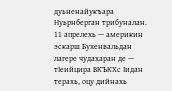дуьненайукъара Нуьрнберган трибуналан. 11 апрелехь — америкин эскарш Бухенвальдан лагере чудахаран де — тӀеийцира ВКЪКХс Ӏидан терахь, оцу дийнахь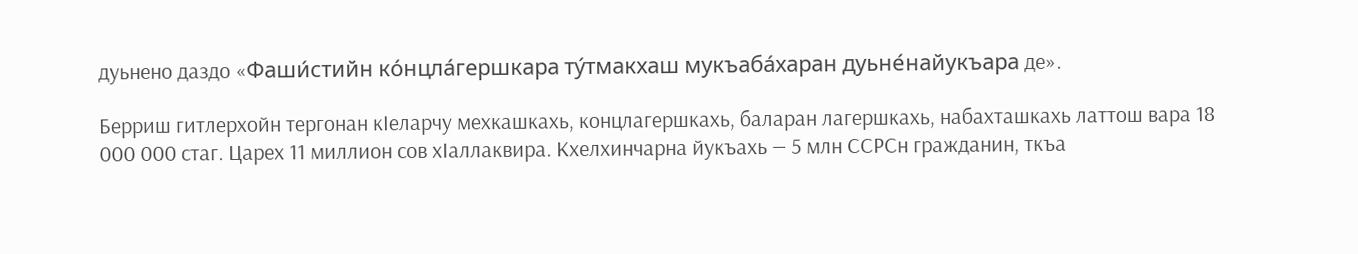дуьнено даздо «Фаши́стийн ко́нцла́гершкара ту́тмакхаш мукъаба́харан дуьне́найукъара де».

Берриш гитлерхойн тергонан кӀеларчу мехкашкахь, концлагершкахь, баларан лагершкахь, набахташкахь латтош вара 18 000 000 стаг. Царех 11 миллион сов хӀаллаквира. Кхелхинчарна йукъахь — 5 млн ССРСн гражданин, ткъа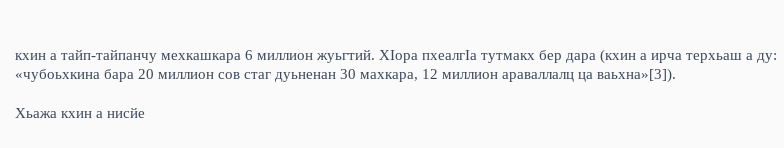кхин а тайп-тайпанчу мехкашкара 6 миллион жуьгтий. ХӀора пхеалгӀа тутмакх бер дара (кхин а ирча терхьаш а ду: «чубоьхкина бара 20 миллион сов стаг дуьненан 30 махкара, 12 миллион араваллалц ца ваьхна»[3]).

Хьажа кхин а нисйе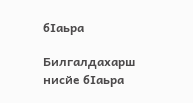бӀаьра

Билгалдахарш нисйе бӀаьра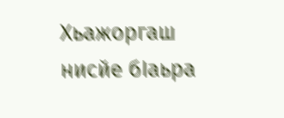Хьажоргаш нисйе бӀаьра